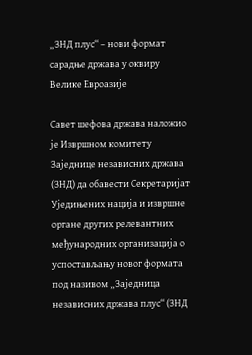„ЗНД плус“ – нови формат сарадње држава у оквиру Велике Евроазије

Савет шефова држава наложио је Извршном комитету Заједнице независних држава (ЗНД) да обавести Секретаријат Уједињених нација и извршне органе других релевантних међународних организација о успостављању новог формата под називом „Заједница независних држава плус“ (ЗНД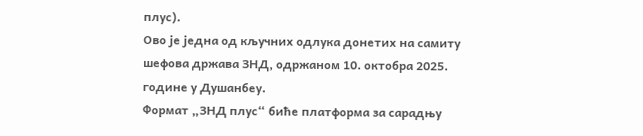плус).
Ово је једна од кључних одлука донетих на самиту шефова држава ЗНД, одржаном 10. октобра 2025. године у Душанбеу.
Формат „ЗНД плус“ биће платформа за сарадњу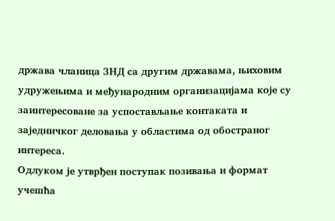држава чланица ЗНД са другим државама, њиховим удружењима и међународним организацијама које су заинтересоване за успостављање контаката и заједничког деловања у областима од обостраног интереса.
Одлуком је утврђен поступак позивања и формат учешћа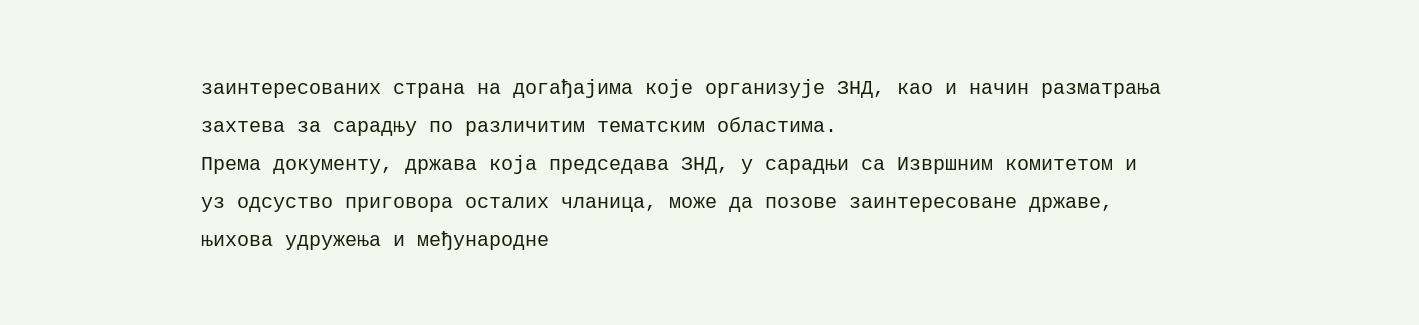заинтересованих страна на догађајима које организује ЗНД, као и начин разматрања захтева за сарадњу по различитим тематским областима.
Према документу, држава која председава ЗНД, у сарадњи са Извршним комитетом и уз одсуство приговора осталих чланица, може да позове заинтересоване државе, њихова удружења и међународне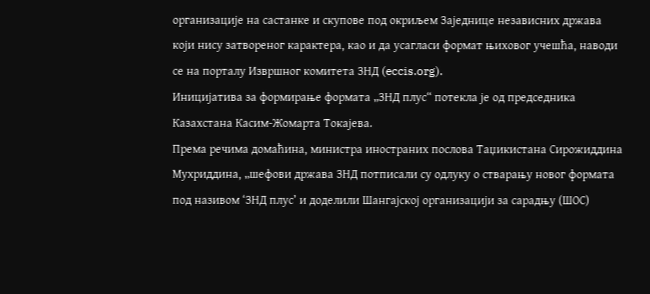организације на састанке и скупове под окриљем Заједнице независних држава који нису затвореног карактера, као и да усагласи формат њиховог учешћа, наводи се на порталу Извршног комитета ЗНД (eccis.org).
Иницијатива за формирање формата „ЗНД плус“ потекла је од председника Казахстана Касим-Жомарта Токајева.
Према речима домаћина, министра иностраних послова Таџикистана Сирожиддина Мухриддина, „шефови држава ЗНД потписали су одлуку о стварању новог формата под називом ‘ЗНД плус’ и доделили Шангајској организацији за сарадњу (ШОС)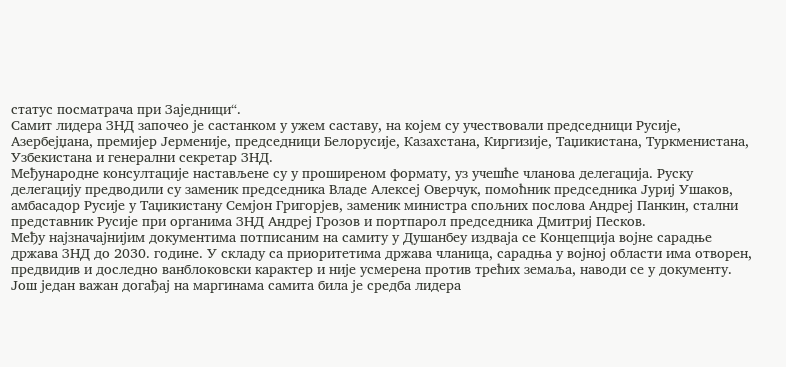статус посматрача при Заједници“.
Самит лидера ЗНД започео је састанком у ужем саставу, на којем су учествовали председници Русије, Азербејџана, премијер Јерменије, председници Белорусије, Казахстана, Киргизије, Таџикистана, Туркменистана, Узбекистана и генерални секретар ЗНД.
Међународне консултације настављене су у проширеном формату, уз учешће чланова делегација. Руску делегацију предводили су заменик председника Владе Алексеј Оверчук, помоћник председника Јуриј Ушаков, амбасадор Русије у Таџикистану Семјон Григорјев, заменик министра спољних послова Андреј Панкин, стални представник Русије при органима ЗНД Андреј Грозов и портпарол председника Дмитриј Песков.
Међу најзначајнијим документима потписаним на самиту у Душанбеу издваја се Концепција војне сарадње држава ЗНД до 2030. године. У складу са приоритетима држава чланица, сарадња у војној области има отворен, предвидив и доследно ванблоковски карактер и није усмерена против трећих земаља, наводи се у документу.
Још један важан догађај на маргинама самита била је средба лидера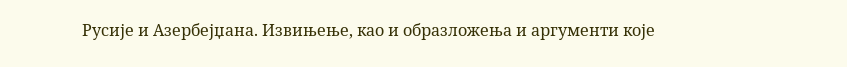Русије и Азербејџана. Извињење, као и образложења и аргументи које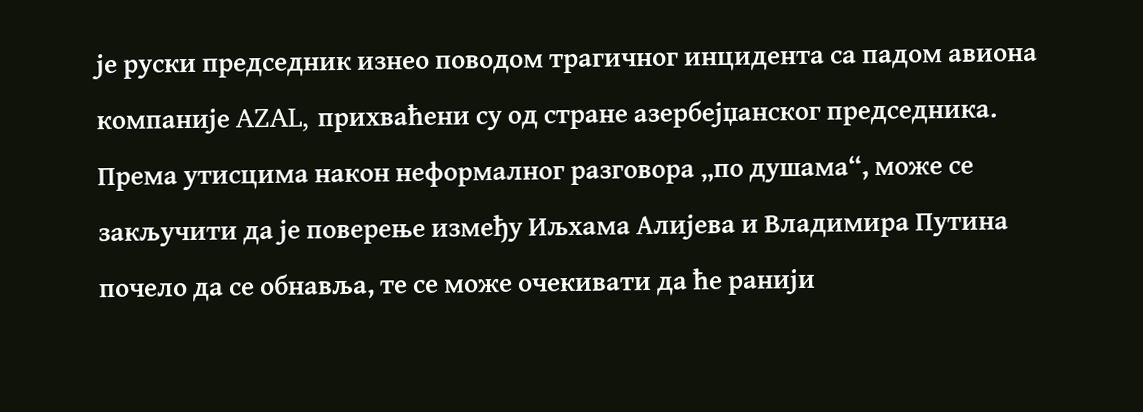је руски председник изнео поводом трагичног инцидента са падом авиона компаније AZAL, прихваћени су од стране азербејџанског председника.
Према утисцима након неформалног разговора „по душама“, може се закључити да је поверење између Иљхама Алијева и Владимира Путина почело да се обнавља, те се може очекивати да ће ранији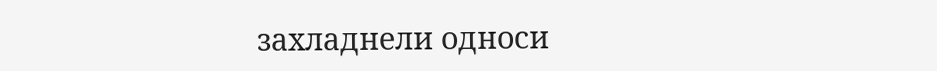захладнели односи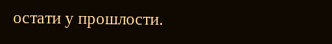остати у прошлости.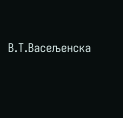В.Т.Васељенска